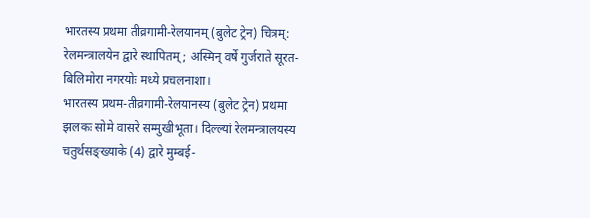भारतस्य प्रथमा तीव्रगामी-रेलयानम् (बुलेट ट्रेन) चित्रम्: रेलमन्त्रालयेन द्वारे स्थापितम्; अस्मिन् वर्षे गुर्जराते सूरत-बिलिमोरा नगरयोः मध्ये प्रचलनाशा।
भारतस्य प्रथम-तीव्रगामी-रेलयानस्य (बुलेट ट्रेन) प्रथमा झलकः सोमे वासरे सम्मुखीभूता। दिल्ल्यां रेलमन्त्रालयस्य चतुर्थसङ्ख्याके (4) द्वारे मुम्बई-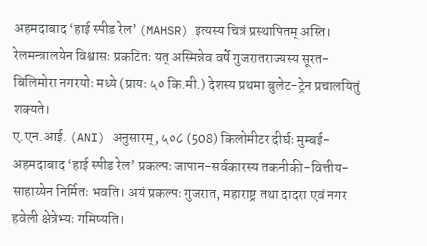अहमदाबाद ‘हाई स्पीड रेल’ (MAHSR) इत्यस्य चित्रं प्रस्थापितम् अस्ति।
रेलमन्त्रालयेन विश्वासः प्रकटितः यत् अस्मिन्नेव वर्षे गुजरातराज्यस्य सूरत-बिलिमोरा नगरयोः मध्ये (प्रायः ५० कि.मी.) देशस्य प्रथमा बुलेट-ट्रेन प्रचालयितुं शक्यते।
ए.एन.आई. (ANI) अनुसारम्, ५०८ (508) किलोमीटर दीर्घः मुम्बई-अहमदाबाद ‘हाई स्पीड रेल’ प्रकल्पः जापान-सर्वकारस्य तकनीकी-वित्तीय-साहाय्येन निर्मितः भवति। अयं प्रकल्पः गुजरात, महाराष्ट्र तथा दादरा एवं नगर हवेली क्षेत्रेभ्यः गमिष्यति।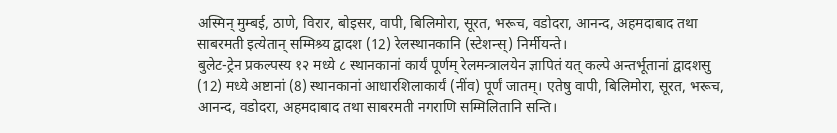अस्मिन् मुम्बई, ठाणे, विरार, बोइसर, वापी, बिलिमोरा, सूरत, भरूच, वडोदरा, आनन्द, अहमदाबाद तथा साबरमती इत्येतान् सम्मिश्र्य द्वादश (12) रेलस्थानकानि (स्टेशन्स्) निर्मीयन्ते।
बुलेट-ट्रेन प्रकल्पस्य १२ मध्ये ८ स्थानकानां कार्यं पूर्णम् रेलमन्त्रालयेन ज्ञापितं यत् कल्पे अन्तर्भूतानां द्वादशसु (12) मध्ये अष्टानां (8) स्थानकानां आधारशिलाकार्यं (नींव) पूर्णं जातम्। एतेषु वापी, बिलिमोरा, सूरत, भरूच, आनन्द, वडोदरा, अहमदाबाद तथा साबरमती नगराणि सम्मिलितानि सन्ति।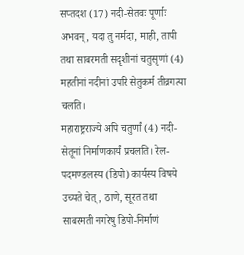सप्तदश (17) नदी-सेतवः पूर्णाः अभवन्, यदा तु नर्मदा, माही, तापी तथा साबरमती सदृशीनां चतुसृणां (4) महतीनां नदीनां उपरि सेतुकर्म तीव्रगत्या चलति।
महाराष्ट्रराज्ये अपि चतुर्णां (4) नदी-सेतूनां निर्माणकार्यं प्रचलति। रेल-पदमण्डलस्य (डिपो) कार्यस्य विषये उच्यते चेत्, ठाणे, सूरत तथा साबरमती नगरेषु डिपो-निर्माणं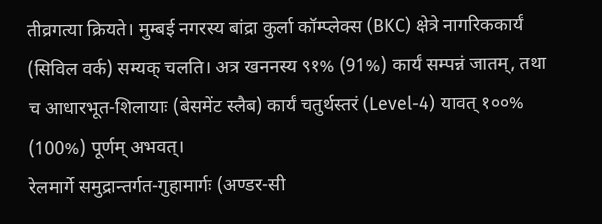तीव्रगत्या क्रियते। मुम्बई नगरस्य बांद्रा कुर्ला कॉम्प्लेक्स (BKC) क्षेत्रे नागरिककार्यं (सिविल वर्क) सम्यक् चलति। अत्र खननस्य ९१% (91%) कार्यं सम्पन्नं जातम्, तथा च आधारभूत-शिलायाः (बेसमेंट स्लैब) कार्यं चतुर्थस्तरं (Level-4) यावत् १००% (100%) पूर्णम् अभवत्।
रेलमार्गे समुद्रान्तर्गत-गुहामार्गः (अण्डर-सी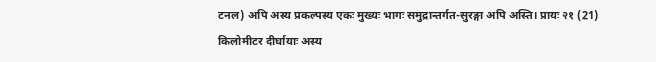टनल) अपि अस्य प्रकल्पस्य एकः मुख्यः भागः समुद्रान्तर्गत-सुरङ्गा अपि अस्ति। प्रायः २१ (21) किलोमीटर दीर्घायाः अस्य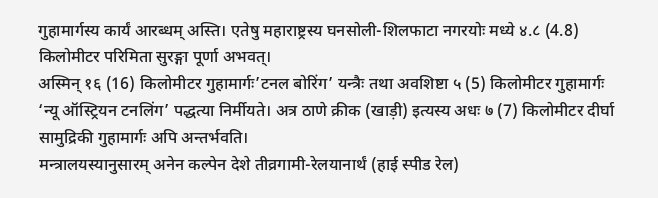गुहामार्गस्य कार्यं आरब्धम् अस्ति। एतेषु महाराष्ट्रस्य घनसोली-शिलफाटा नगरयोः मध्ये ४.८ (4.8) किलोमीटर परिमिता सुरङ्गा पूर्णा अभवत्।
अस्मिन् १६ (16) किलोमीटर गुहामार्गः’टनल बोरिंग’ यन्त्रैः तथा अवशिष्टा ५ (5) किलोमीटर गुहामार्गः ‘न्यू ऑस्ट्रियन टनलिंग’ पद्धत्या निर्मीयते। अत्र ठाणे क्रीक (खाड़ी) इत्यस्य अधः ७ (7) किलोमीटर दीर्घा सामुद्रिकी गुहामार्गः अपि अन्तर्भवति।
मन्त्रालयस्यानुसारम् अनेन कल्पेन देशे तीव्रगामी-रेलयानार्थं (हाई स्पीड रेल)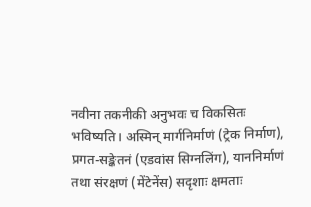नवीना तकनीकी अनुभवः च विकसितः भविष्यति। अस्मिन् मार्गनिर्माणं (ट्रेक निर्माण), प्रगत-सङ्केतनं (एडवांस सिग्नलिंग), याननिर्माणं तथा संरक्षणं (मेंटेनेंस) सदृशाः क्षमताः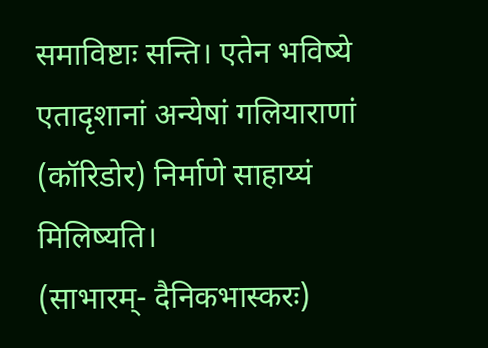समाविष्टाः सन्ति। एतेन भविष्ये एतादृशानां अन्येषां गलियाराणां (कॉरिडोर) निर्माणे साहाय्यं मिलिष्यति।
(साभारम्- दैनिकभास्करः)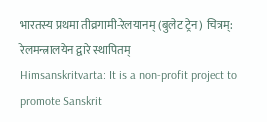भारतस्य प्रथमा तीव्रगामी-रेलयानम् (बुलेट ट्रेन) चित्रम्: रेलमन्त्रालयेन द्वारे स्थापितम्
Himsanskritvarta: It is a non-profit project to promote Sanskrit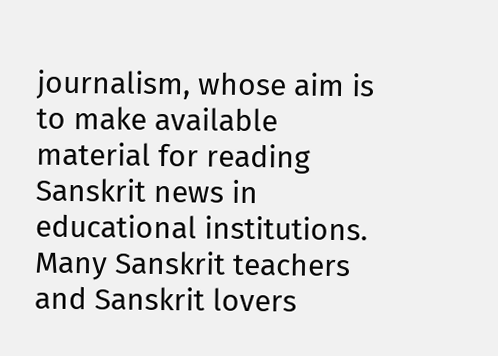journalism, whose aim is to make available material for reading Sanskrit news in educational institutions. Many Sanskrit teachers and Sanskrit lovers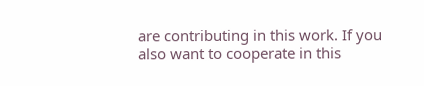are contributing in this work. If you also want to cooperate in this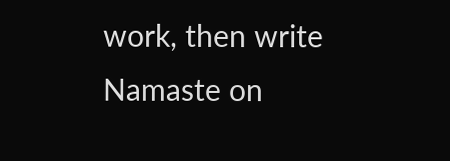work, then write Namaste on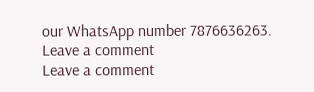our WhatsApp number 7876636263.
Leave a comment
Leave a comment